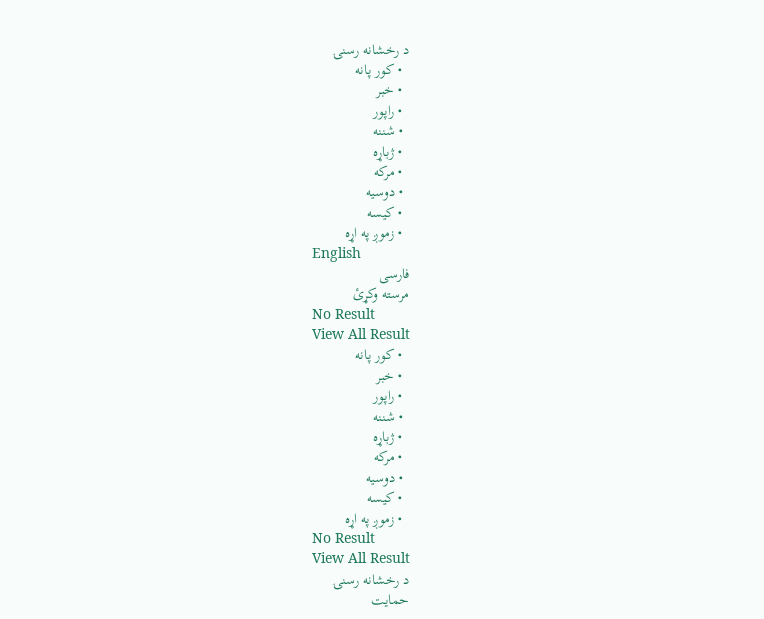د رخشانه رسنۍ
  • کور پانه
  • خبر
  • راپور
  • شننه
  • ژباړه
  • مرکه
  • دوسیه
  • کیسه
  • زموږ په اړه
English
فارسی
مرسته وکړئ
No Result
View All Result
  • کور پانه
  • خبر
  • راپور
  • شننه
  • ژباړه
  • مرکه
  • دوسیه
  • کیسه
  • زموږ په اړه
No Result
View All Result
د رخشانه رسنۍ
حمایت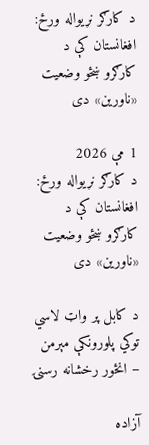د کارګر نړیواله ورځ: افغانستان کې د کارګرو ښځو وضعیت «ناورین» دی

1 مې 2026
د کارګر نړیواله ورځ: افغانستان کې د کارګرو ښځو وضعیت «ناورین» دی

د کابل پر واټ لاسي توکي پلورونکې مېرمن – انځور رخشانه رسنۍ

آزاده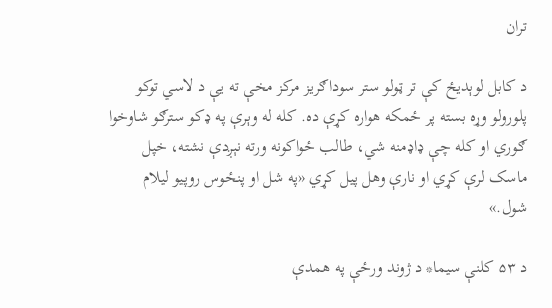تران

د کابل لوېدیځ کې تر ټولو ستر سوداګریز مرکز مخې ته یې د لاسي توکو پلورولو وړه بسته پر ځمکه هواره کړې ده. کله له وېرې په ډکو سترګو شاوخوا ګوري او کله چې ډاډمنه شي، طالب ځواکونه ورته نېږدې نشته، خپل ماسک لرې کړي او نارې وهل پیل کړي «په شل او پنځوس روپیو لیلام شول.»

د ۵۳ کلنې سیما* د ژوند ورځې په همدې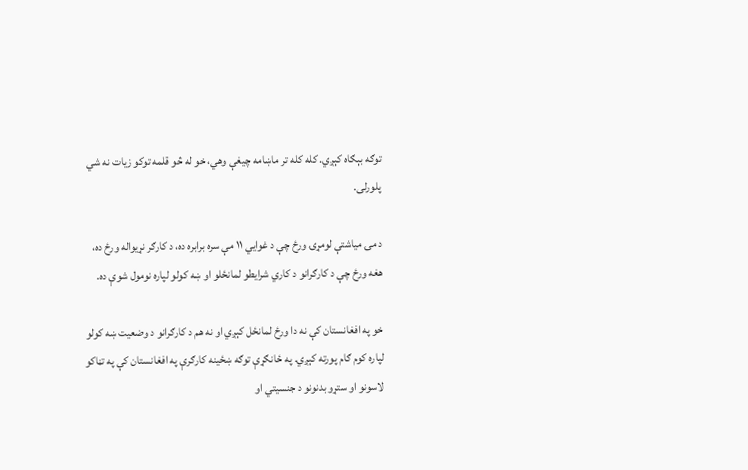توګه بېګاه کېږي. کله کله تر ماښامه چیغې وهي، خو له څو قلمه توکو زیات نه شي پلورلی.

د مۍ میاشتې لومړۍ ورځ چې د غوايي ۱۱ مې سره برابره ده، د کارګر نړیواله ورځ ده، هغه ورځ چې د کارګرانو د کاري شرایطو لمانځلو او ښه کولو لپاره نومول شوې ده.

خو په افغانستان کې نه دا ورځ لمانځل کېږي او نه هم د کارګرانو د وضعیت ښه کولو لپاره کوم ګام پورته کېږي. په ځانګړې توګه ښځینه کارګرې په افغانستان کې په تڼاکو لاسونو او ستړو بدنونو د جنسیتي او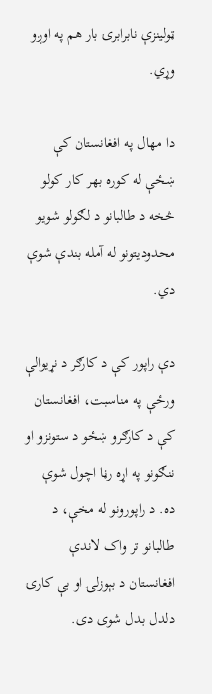ټولینزې نابرابرۍ بار هم په اوږو وړي.

دا مهال په افغانستان کې ښځې له کوره بهر کار کولو څخه د طالبانو د لګولو شویو محدودیتونو له آمله بندې شوې دي.

دې راپور کې د کارګر د نړیوالې ورځې په مناسبت، افغانستان کې د کارګرو ښځو د ستونزو او ننګونو په اړه رڼا اچول شوې ده. د راپورونو له مخې، د طالبانو تر واک لاندې افغانستان د بېوزلۍ او بې کارۍ دلدل بدل شوی دی.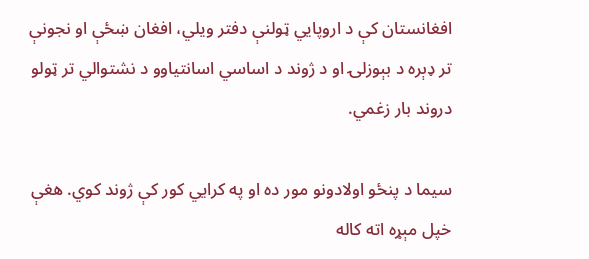افغانستان کې د اروپايي ټولنې دفتر ویلي، افغان ښځې او نجونې تر ډېره د بېوزلۍ او د ژوند د اساسي اسانتیاوو د نشتوالي تر ټولو دروند بار زغمي.

سیما د پنځو اولادونو مور ده او په کرايي کور کې ژوند کوي. هغې خپل مېړه اته کاله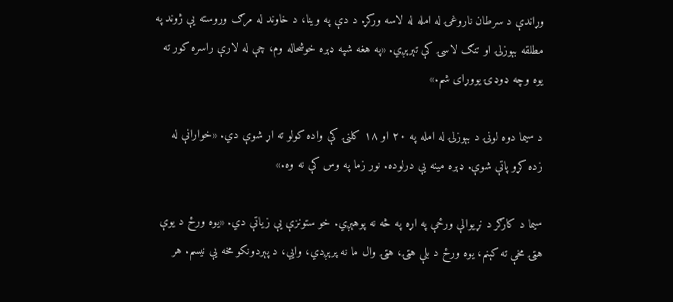وړاندې د سرطان ناروغۍ له امله له لاسه ورکړ. د دې په وینا، د خاوند له مرګ وروسته یې ژوند په مطلقه بېوزلۍ او تنګ لاسۍ کې تېرېږي. «په هغه شپه ډېره خوشحاله وم، چې له لارې راسره کور ته یوه وچه ډوډۍ یووړای شم.»

د سیما دوه لونۍ د بېوزلۍ له امله په ۲۰ او ۱۸ کلنۍ کې واده کولو ته اړ شوې دي. «خوارانې له زده کړو پاتې شوې. ډېره مینه یې درلوده. نور زما په وس کې نه وه.»

سیما د کارګر د نړیوالې ورځې په اړه په څه نه پوهېږي. خو ستونزې یې زیاتې دي. «یوه ورځ د یوې هټۍ مخې ته کېنم، یوه ورځ د بلې هټۍ، هټۍ وال ما نه پرېږدي، وايي، د پېردونکو مخه یې نیسم. هر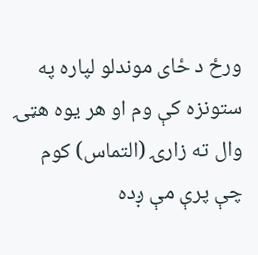ورځ د ځای موندلو لپاره په ستونزه کې وم او هر یوه هټۍ وال ته زارۍ (التماس) کوم چې پرې مې ږده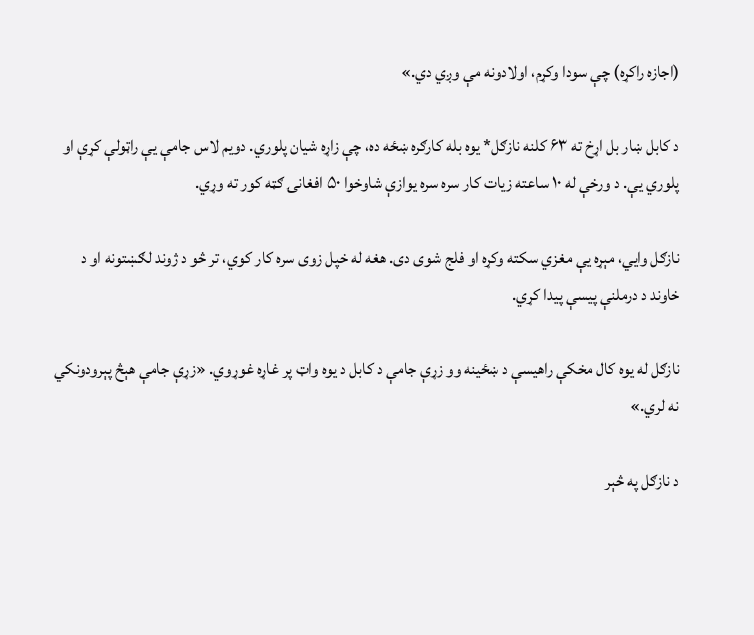(اجازه راکړه) چې سودا وکړم، اولادونه مې وږي دي.»

د کابل ښار بل اړخ ته ۶۳ کلنه نازګل* یوه بله کارګره ښځه ده، چې زاړه شیان پلوري. دویم لاس جامې یې راټولې کړې او پلوري یې. د ورخې له ۱۰ ساعته زیات کار سره سره یوازې شاوخوا ۵۰ افغانۍ ګټه کور ته وړي.

نازګل وايي، مېړه یې مغزي سکته وکړه او فلج شوی دی. هغه له خپل زوی سره کار کوي، تر څو د ژوند لګښتونه او د خاوند د درملنې پیسې پیدا کړي.

نازګل له یوه کال مخکې راهیسې د ښځینه وو زړې جامې د کابل د یوه واټ پر غاړه غوړوي. «زړې جامې هېڅ پېرودونکي نه لري.»

د نازګل په څېر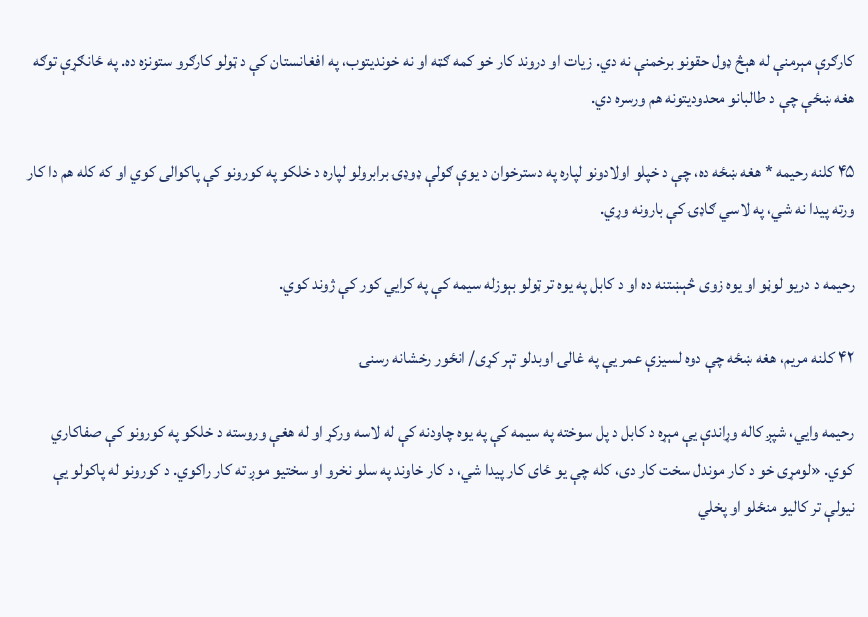کارګرې مېرمنې له هېڅ ډول حقونو برخمنې نه دي. زیات او دروند کار خو کمه ګټه او نه خوندیتوب، په افغانستان کې د ټولو کارګرو ستونزه ده. په ځانګړې توګه هغه ښځې چې د طالبانو محدودیتونه هم ورسره دي.

۴۵ کلنه رحیمه * هغه ښځه ده، چې د خپلو اولادونو لپاره په دسترخوان د یوې ګولې ډوډۍ برابرولو لپاره د خلکو په کورونو کې پاکوالی کوي او که کله هم دا کار ورته پیدا نه شي، په لاسي ګاډۍ کې بارونه وړي.

رحیمه د دریو لوڼو او یوه زوی څېښتنه ده او د کابل په یوه تر ټولو بېوزله سیمه کې په کرايي کور کې ژوند کوي.

۴۲ کلنه مریم، هغه ښځه چې دوه لسیزې عمر یې په غالۍ اوبدلو تېر کړی/ انځور رخشانه رسنۍ

رحیمه وايي، شپږ کاله وړاندې یې مېړه د کابل د پل سوخته په سیمه کې په یوه چاودنه کې له لاسه ورکړ او له هغې وروسته د خلکو په کورونو کې صفاکاري کوي. «لومړی خو د کار موندل سخت کار دی، کله چې یو ځای کار پیدا شي، د کار خاوند په سلو نخرو او سختیو موږ ته کار راکوي. د کورونو له پاکولو یې نیولې تر کالیو منځلو او پخلي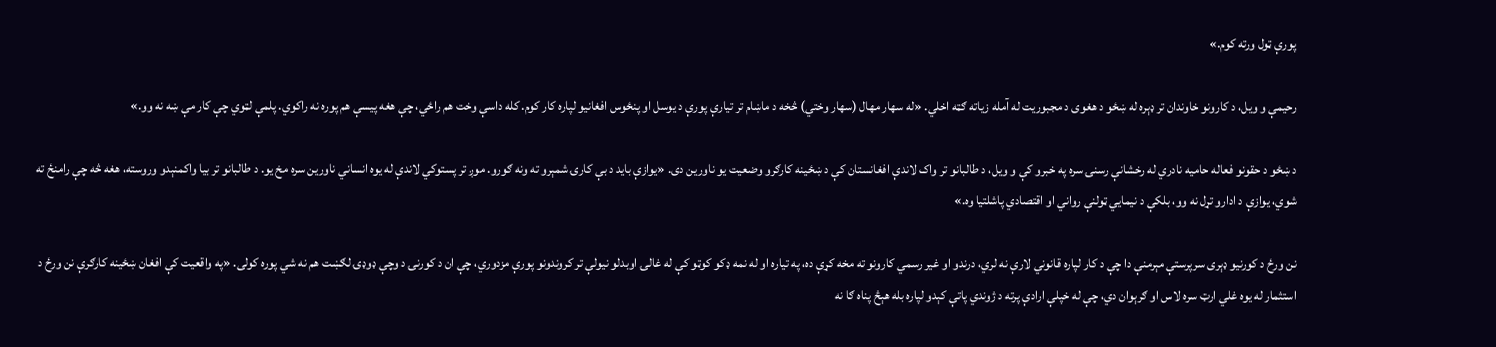پورې ټول ورته کوم.»

رحیمې و ویل، د کارونو خاوندان تر ډېره له ښځو د هغوی د مجبوریت له آمله زیاته ګټه اخلي. «له سهار مهال (سهار وختي) څخه د ماښام تر تیارې پورې د یوسل او پنځوس افغانیو لپاره کار کوم. کله داسې وخت هم راځي، چې هغه پیسې هم پوره نه راکوي. پلمې لټوي چې کار مې ښه نه وو.»

د ښځو د حقونو فعاله حامیه نادري له رخشانې رسنۍ سره په خبرو کې و ویل، د طالبانو تر واک لاندې افغانستان کې د ښځینه کارګرو وضعیت یو ناورین دی. «یوازې باید د بې کارۍ شمېرو ته ونه ګورو. موږ تر پستوکي لاندې له یوه انساني ناورین سره مخ یو. د طالبانو تر بیا واکمنېدو وروسته، هغه څه چې رامنځ ته شوي، یوازې د ادارو تړل نه وو، بلکې د نیمايي ټولنې رواني او اقتصادي پاشلتیا وه.»

نن ورځ د کورنیو ډېری سرپرستې مېرمنې دا چې د کار لپاره قانوني لارې نه لري، درندو او غیر رسمي کارونو ته مخه کړې ده، په تیاره او له نمه ډکو کوټو کې له غالۍ اوبدلو نیولې تر کروندونو پورې مزدوري، چې ان د کورنۍ د وچې ډوډۍ لګښت هم نه شي پوره کولی. «په واقعیت کې افغان ښځینه کارګرې نن ورځ د استثمار له یوه غلي ارټ سره لاس او ګرېوان دي، چې له خپلې ارادې پرته د ژوندي پاتې کېدو لپاره بله هېڅ پناه ګا نه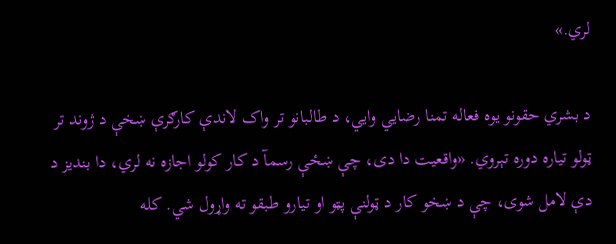لري.»

د بشري حقونو یوه فعاله تمنا رضايي وايي، د طالبانو تر واک لاندې کارګرې ښخې د ژوند تر ټولو تیاره دوره تېروي. «واقعیت دا دی، چې ښځې رسمآ د کار کولو اجازه نه لري، دا بندیز د دې لامل شوی، چې د ښخو کار د ټولنې پټو او تیارو طبقو ته واړول شي. کله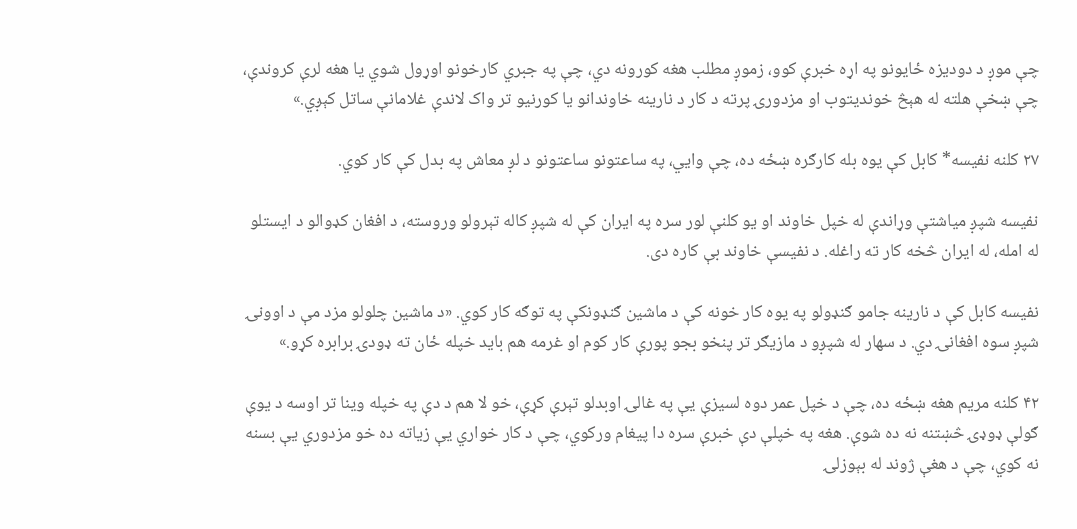چې موږ د دودیزه ځایونو په اړه خبرې کوو، زموږ مطلب هغه کورونه دي، چې په جبري کارخونو اوړول شوي یا هغه لرې کروندې، چې ښخې هلته له هېڅ خوندیتوب او مزدورۍ پرته د کار د نارینه خاوندانو یا کورنیو تر واک لاندې غلامانې ساتل کېږي.»

۲۷ کلنه نفیسه* کابل کې یوه بله کارګره ښځه ده، چې وايي، په ساعتونو ساعتونو د لږ معاش په بدل کې کار کوي.

نفیسه شپږ میاشتې وړاندې له خپل خاوند او یو کلنې لور سره په ایران کې له شپږ کاله تېرولو وروسته، د افغان کډوالو د ایستلو له امله، له ایران څخه کار ته راغله. د نفیسې خاوند بې کاره دی.

نفیسه کابل کې د نارینه جامو ګنډولو په یوه کار خونه کې د ماشین ګنډونکې په توګه کار کوي. «د ماشین چلولو مزد مې د اوونۍ شپږ سوه افغانۍ دي. د سهار له شپږو د مازیګر تر پنخو بجو پورې کار کوم او غرمه هم باید خپله ځان ته ډودۍ برابره کړو.»

۴۲ کلنه مریم هغه ښځه ده، چې د خپل عمر دوه لسیزې یې په غالۍ اوبدلو تېرې کړې، خو لا هم د دې په خپله وینا تر اوسه د یوې ګولې ډوډۍ څښتنه نه ده شوې. هغه په خپلې دې خبرې سره دا پیغام ورکوي، چې د کار خواري یې زیاته ده خو مزدوري یې بسنه نه کوي، چې د هغې ژوند له بېوزلۍ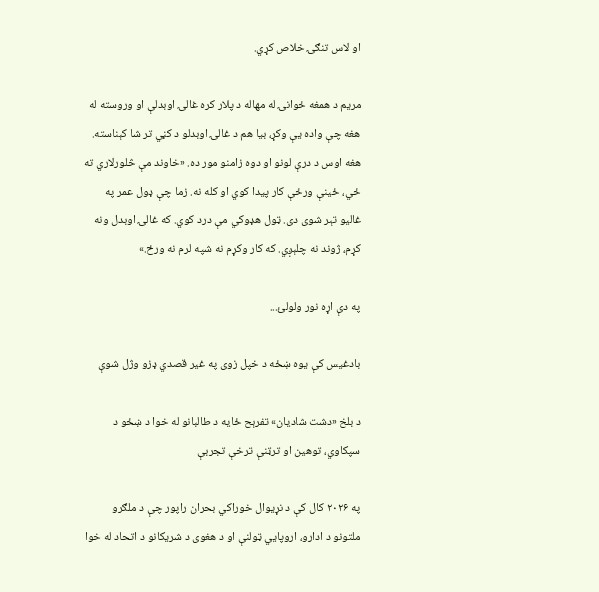او لاس تنګۍ خلاص کړي.

مریم د همغه ځوانۍ له مهاله د پلار کره غالۍ اوبدلې او وروسته له هغه چې واده یې وکړ، بیا هم د غالۍ اوبدلو د کڼي تر شا کېناسته. هغه اوس د درې لونو او دوه زامنو مور ده. «خاوند مې څلورلاري ته ځي، ځینې ورځې کار پیدا کوي او کله نه. زما چې ډول عمر په غالیو تېر شوی دی. ټول هډوکي مې درد کوي. که غالۍ اوبدل ونه کړم، ژوند نه چلېږي. که کار وکړم نه شپه لرم نه ورځ.»

په دې اړه نور ولولئ...

بادغیس کې یوه ښځه د خپل زوی په غیر قصدي ډزو وژل شوې

د بلخ «دشت شادیان» تفرېح ځایه د طالبانو له خوا د ښځو د سپکاوي، توهین او ترټنې ترخې تجربې

په ۲۰۲۶ کال کې د نړیوال خوراکي بحران راپور چې د ملګرو ملتونو د ادارو، اروپايي ټولنې او د هغوی د شریکانو د اتحاد له خوا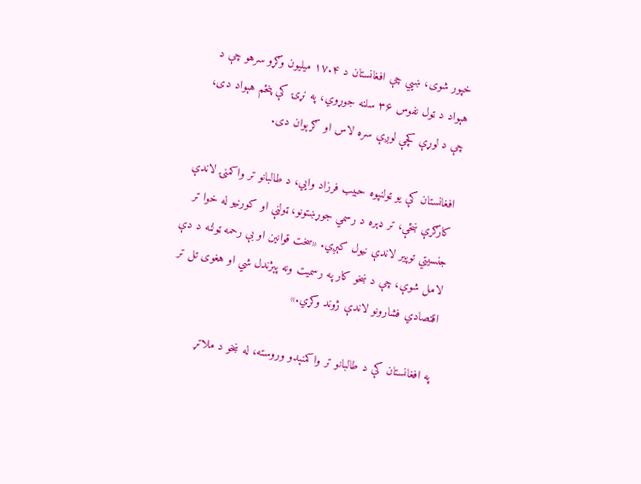خپور شوی، ښيي چې افغانستان د ۱۷.۴ میلیون وګړو سرهو چې د هېواد د ټول نفوس ۳۶ سلنه جوړوي، په نړۍ کې پنځم هېواد دی، چې د لوړې کچې لوږې سره لاس او ګرېوان دی.

افغانستان کې یو ټولنپوه حبیب فرزاد وايي، د طالبانو تر واکمنۍ لاندې کارګرې ښځې، تر ډېره د رسمي جوړښتونو، ټولنې او کورنیو له خوا تر جنسیتي توپیر لاندې نیول کېږي. «سخت قوانین او بې رحمه ټولنه د دې لامل شوې، چې د ښخو کار په رسمیت ونه پېژندل شي او هغوی تل تر اقتصادي فشارونو لاندې ژوند وکړي.»

په افغانستان کې د طالبانو تر واکمنېدو وروسته، له ښخو د ملاتړ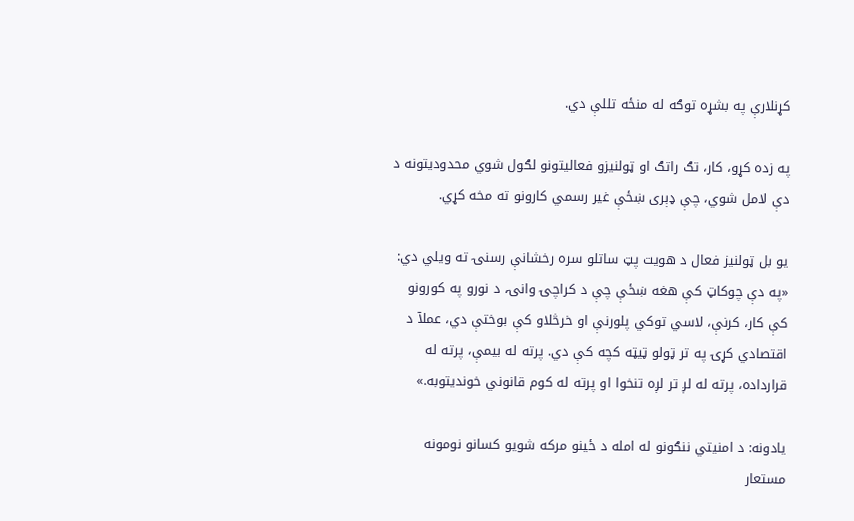کړنلارې په بشړه توګه له منځه تللې دي.

په زده کړو، کار، تګ راتګ او ټولنیزو فعالیتونو لګول شوي محدودیتونه د دې لامل شوي، چې ډېری ښځې غیر رسمي کارونو ته مخه کړي.

یو بل ټولنیز فعال د هویت پټ ساتلو سره رخشانې رسنۍ ته ویلي دي: «په دې چوکاټ کې هغه ښځې چې د کراچۍ وانۍ، د نورو په کورونو کې کار، کرنې، لاسي توکي پلورنې او خرڅلاو کې بوختې دي، عملآ د اقتصادي کړۍ په تر ټولو ټیټه کچه کې دي. پرته له بیمې، پرته له قرارداده، پرته له لږ تر لږه تنخوا او پرته له کوم قانوني خوندیتوبه.»

یادونه: د امنیتي ننګونو له امله د ځینو مرکه شویو کسانو نومونه مستعار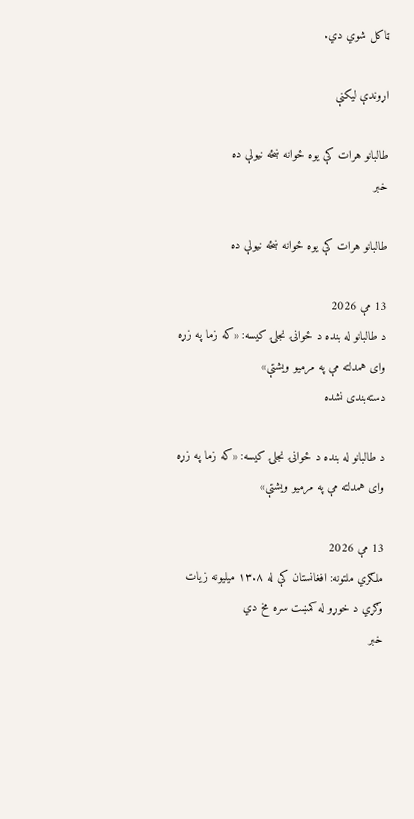ټاکل شوي دي.

اړوندې لیکنې

طالبانو هرات کې یوه ځوانه ښځه نیولې ده
خبر

طالبانو هرات کې یوه ځوانه ښځه نیولې ده

13 مې 2026
د طالبانو له بنده د ځوانۍ نجلۍ کیسه: «که زما په زړه وای همدلته مې په مرمیو ویشتې»
دسته‌بندی نشده

د طالبانو له بنده د ځوانۍ نجلۍ کیسه: «که زما په زړه وای همدلته مې په مرمیو ویشتې»

13 مې 2026
ملګري ملتونه: افغانستان کې له ۱۳.۸ میلیونه زیات وګړي د خوړو له کمښت سره مخ دي
خبر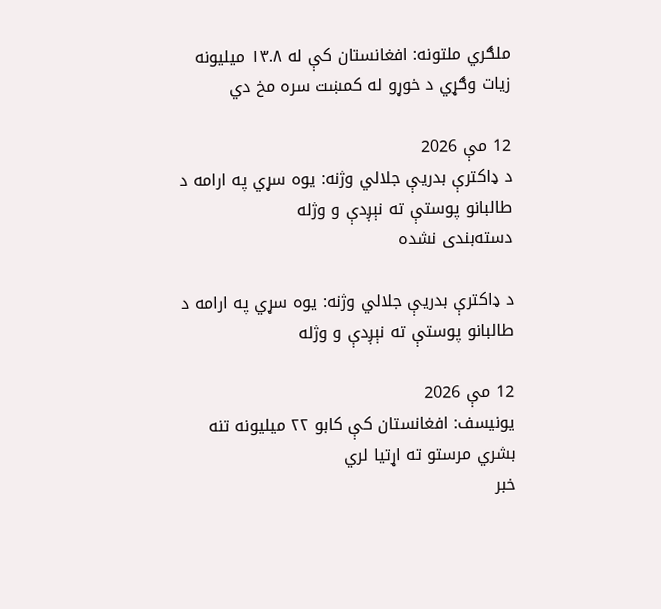ملګري ملتونه: افغانستان کې له ۱۳.۸ میلیونه زیات وګړي د خوړو له کمښت سره مخ دي

12 مې 2026
د ډاکترې بدریې جلالي وژنه: یوه سړي په ارامه د طالبانو پوستې ته نېږدې و وژله
دسته‌بندی نشده

د ډاکترې بدریې جلالي وژنه: یوه سړي په ارامه د طالبانو پوستې ته نېږدې و وژله

12 مې 2026
یونیسف: افغانستان کې کابو ۲۲ میلیونه تنه بشري مرستو ته اړتیا لري
خبر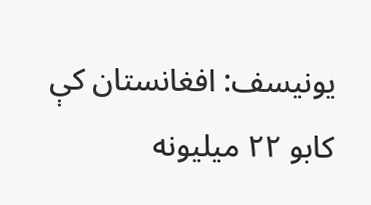یونیسف: افغانستان کې کابو ۲۲ میلیونه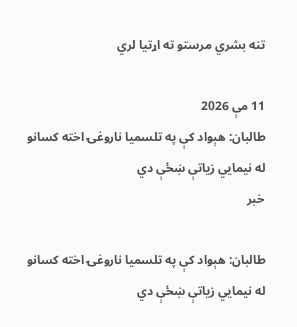تنه بشري مرستو ته اړتیا لري

11 مې 2026
طالبان: هېواد کې په تلسمیا ناروغۍ اخته کسانو له نیمايي زیاتې ښځې دي
خبر

طالبان: هېواد کې په تلسمیا ناروغۍ اخته کسانو له نیمايي زیاتې ښځې دي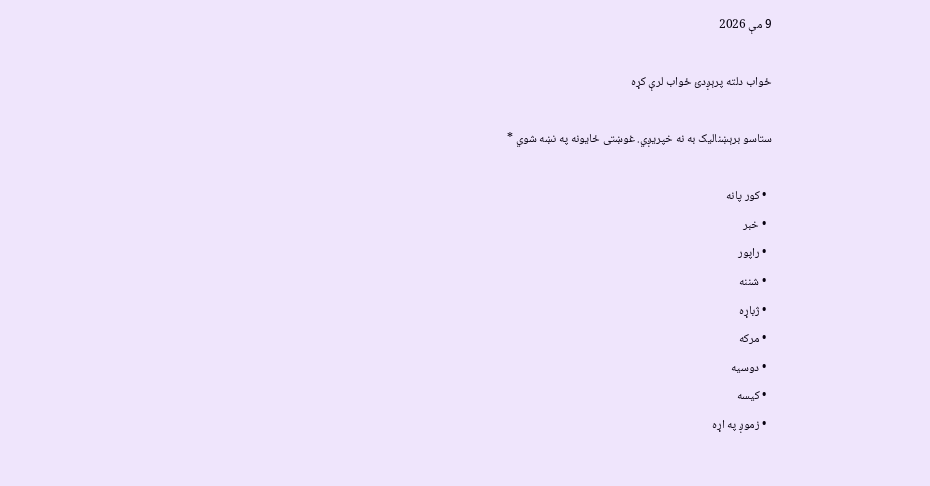9 مې 2026

ځواب دلته پرېږدئ ځواب لرې کړه

ستاسو برېښناليک به نه خپريږي. غوښتى ځایونه په نښه شوي *

  • کور پانه
  • خبر
  • راپور
  • شننه
  • ژباړه
  • مرکه
  • دوسیه
  • کیسه
  • زموږ په اړه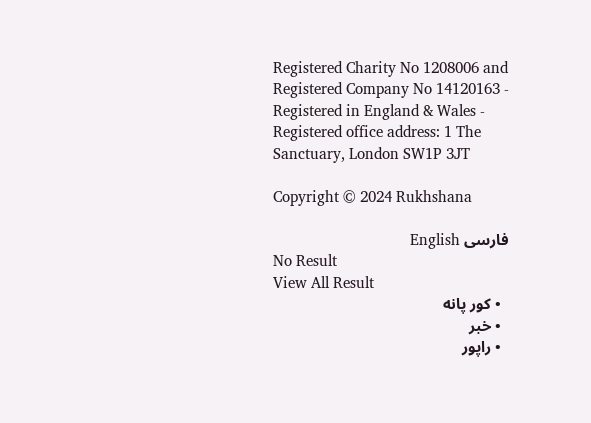Registered Charity No 1208006 and Registered Company No 14120163 - Registered in England & Wales - Registered office address: 1 The Sanctuary, London SW1P 3JT

Copyright © 2024 Rukhshana

فارسی English
No Result
View All Result
  • کور پانه
  • خبر
  • راپور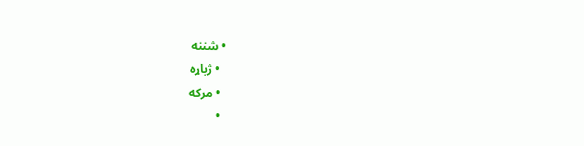• شننه
  • ژباړه
  • مرکه
  •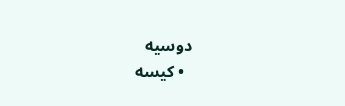دوسیه
  • کیسه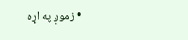• زموږ په اړه